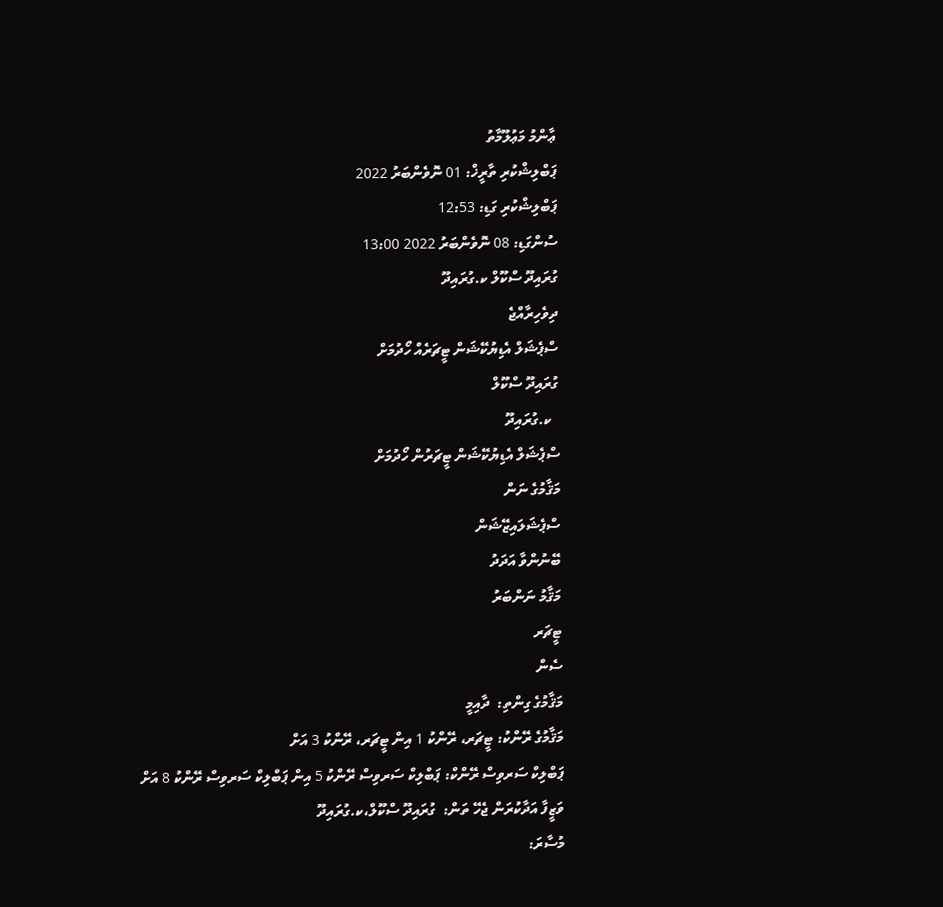ޢާންމު މަޢުލޫމާތު
ޕަބްލިޝްކުރި ތާރީޚް: 01 ނޮވެންބަރު 2022
ޕަބްލިޝްކުރި ގަޑި: 12:53
ސުންގަޑި: 08 ނޮވެންބަރު 2022 13:00
ގުރައިދޫ ސްކޫލް ކ.ގުރައިދޫ
ދިވެހިރާއްޖެ
ސްޕެޝަލް އެޑިޔުކޭޝަން ޓީޗަރެއް ހޯދުމަށް
ގުރައިދޫ ސްކޫލް
  ކ.ގުރައިދޫ
ސްޕެޝަލް އެޑިޔުކޭޝަން ޓީޗަރުން ހޯދުމަށް
މަޤާމުގެ ނަން
ސްޕެޝަލައިޒޭޝަން
ބޭނުންވާ އަދަދު
މަޤާމު ނަންބަރު
ޓީޗަރ
ސެން
މަޤާމުގެ ގިންތި:  ދާއިމީ
މަޤާމުގެ ރޭންކު: ޓީޗަރ، ރޭންކު 1 އިން ޓީޗަރ، ރޭންކު 3 އަށް
ޕަބްލިކް ސަރވިސް ރޭންކް: ޕަބްލިކް ސަރވިސް ރޭންކު 5 އިން ޕަބްލިކް ސަރވިސް ރޭންކު 8 އަށް
ވަޒީފާ އަދާކުރަން ޖެހޭ ތަން:  ގުރައިދޫ ސްކޫލް،ކ.ގުރައިދޫ
މުސާރަ: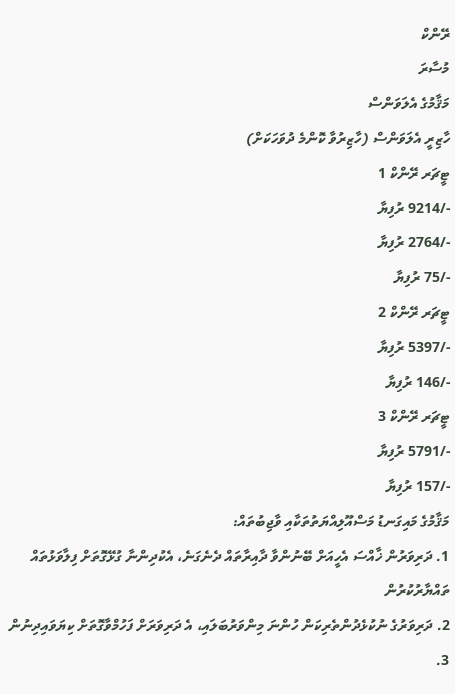ރޭންކް
މުސާރަ
މަޤާމުގެ އެލަވަންސް
ހާޒިރީ އެލަވަންސް (ހާޒިރުވާ ކޮންމެ ދުވަހަކަށް)
ޓީޗަރ ރޭންކް 1
-/9214 ރުފިޔާ
-/2764 ރުފިޔާ
-/75 ރުފިޔާ
ޓީޗަރ ރޭންކް 2
-/5397 ރުފިޔާ
-/146 ރުފިޔާ
ޓީޗަރ ރޭންކް 3
-/5791 ރުފިޔާ
-/157 ރުފިޔާ
މަޤާމުގެ މައިގަނޑު މަސްއޫލިއްޔަތުތަކާއި ވާޖިބުތައް:
1. ދަރިވަރުން ޚާއްސަ އެހީއަށް ބޭނުންވާ ދާއިރާތައް ދެނެގަނެ، އެކުދިންނާ ގުޅޭގޮތަށް ފިލާވަޅުތައް ތައްޔާރުކުރުން
2. ދަރިވަރުގެ ނުކުޅެދުންތެރިކަން ހުންނަ މިންވަރުބަލައި، އެ ދަރިވަރަށް ފަހުމްވާގޮތަށް ކިޔަވައިދިނުން
3.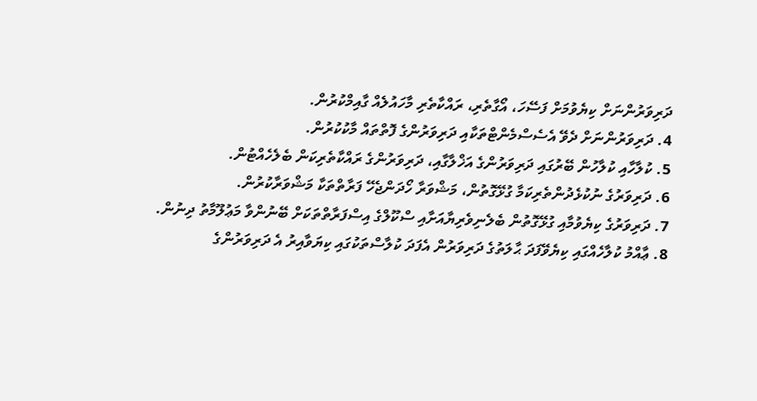ދަރިވަރުންނަށް ކިޔެވުމަށް ފަސޭހަ، އޯގާތެރި، ރައްކާތެރި މާހައުލެއް ގާއިމްކުރުން.
4. ދަރިވަރުންނަށް ދެވޭ އެސެސްމެންޓްތަކާއި ދަރިވަރުންގެ ފޮތްތައް މާކުކުރުން.
5. ކުލާހާއި ކުލާހުން ބޭރުގައި ދަރިވަރުންގެ އަޚްލާގާއި، ދަރިވަރުންގެ ރައްކާތެރިކަން ބެލެހެއްޓުން.
6. ދަރިވަރުގެ ނުކުޅެދުންތެރިކަމާ ގުޅޭގޮތުން، މަޝްވަރާ ހޯދަންޖެހޭ ފަރާތްތަކާ މަޝްވަރާކުރުން.
7. ދަރިވަރުގެ ކިޔެވުމާއި ގުޅޭގޮތުން ބެލެނިވެރިޔާއަށާއި ސްކޫލްގެ އިސްފަރާތްތަކަށް ބޭނުންވާ މަޢުލޫމާތު ދިނުން.
8. ޢާއްމު ކުލާހެއްގައި ކިޔެވޭފަދަ ޙާލަތުގެ ދަރިވަރުން އެފަދަ ކުލާސްތަކުގައި ކިޔަވާއިރު އެ ދަރިވަރުންގެ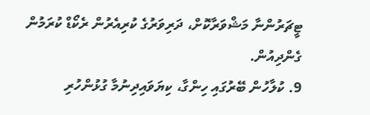ޓީޗަރުންނާ މަޝްވަރާކޮށް، ދަރިވަރުގެ ކުރިއެރުން ރެކޯޑް ކުރަމުން ގެންދިއުން.
9. ކުލާހުން ބޭރުގައި ހިންގާ، ކިޔަވައިދިނުމާ ގުޅުންހުރި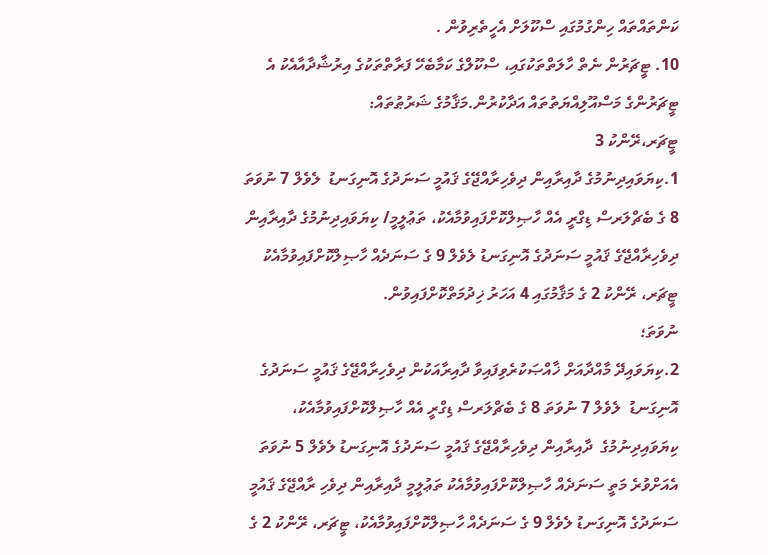ކަންތައްތައް ހިންގުމުގައި ސްކޫލަށް އެހީތެރިވުން .
10. ޓީޗަރުން ނެތް ހާލަތްތަކުގައި، ސްކޫލްގެ ކަމާބެހޭ ފަރާތްތަކުގެ އިރުޝާދާއާއެކު އެ ޓީޗަރުންގެ މަސްއޫލިއްޔަތުތައް އަދާކުރުން.މަޤާމުގެ ޝަރުޠުތައް:
ޓީޗަރ،ރޭންކު 3
1.ކިޔަވައިދިނުމުގެ ދާއިރާއިން ދިވެހިރާއްޖޭގެ ޤައުމީ ސަނަދުގެ އޮނިގަނޑު  ލެވެލް 7 ނުވަތަ 8 ގެ ބެޗްލަރސް ޑިގްރީ އެއް ހާޞިލްކޮށްފައިވުމާއެކު، ތަޢުލީމީ/ ކިޔަވައިދިނުމުގެ ދާއިރާއިން ދިވެހިރާއްޖޭގެ ޤައުމީ ސަނަދުގެ އޮނިގަނޑު ލެވެލް 9 ގެ ސަނަދެއް ހާޞިލްކޮށްފައިވުމާއެކު ޓީޗަރ، ރޭންކު 2 ގެ މަޤާމުގައި 4 އަހަރު ޚިދުމަތްކޮށްފައިވުން.
ނުވަތަ؛
2.ކިޔަވައިދޭ މާއްދާއަށް ޚާއްޞަކުރެވިފައިވާ ދާއިރާއަކުން ދިވެހިރާއްޖޭގެ ޤައުމީ ސަނަދުގެ އޮނިގަނޑު  ލެވެލް 7 ނުވަތަ 8 ގެ ބެޗްލަރސް ޑިގްރީ އެއް ހާޞިލްކޮށްފައިވުމާއެކު، ކިޔަވައިދިނުމުގެ  ދާއިރާއިން ދިވެހިރާއްޖޭގެ ޤައުމީ ސަނަދުގެ އޮނިގަނޑު ލެވެލް 5 ނުވަތަ އެއަށްވުރެ މަތީ ސަނަދެއް ހާޞިލްކޮށްފައިވުމާއެކު ތަޢުލީމީ ދާއިރާއިން ދިވެހި ރާއްޖޭގެ ޤައުމީ ސަނަދުގެ އޮނިގަނޑު ލެވެލް 9 ގެ ސަނަދެއް ހާޞިލްކޮށްފައިވުމާއެކު، ޓީޗަރ، ރޭންކު 2 ގެ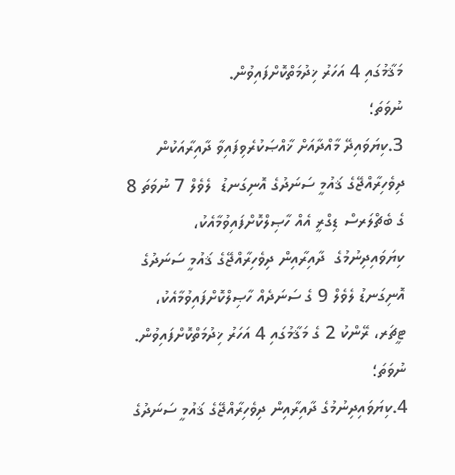މަޤާމުގައި 4 އަހަރު ޚިދުމަތްކޮށްފައިވުން.
ނުވަތަ؛
3.ކިޔަވައިދޭ މާއްދާއަށް ޚާއްޞަކުރެވިފައިވާ ދާއިރާއަކުން ދިވެހިރާއްޖޭގެ ޤައުމީ ސަނަދުގެ އޮނިގަނޑު  ލެވެލް 7 ނުވަތަ 8 ގެ ބެޗްލަރސް ޑިގްރީ އެއް ހާޞިލްކޮށްފައިވުމާއެކު، ކިޔަވައިދިނުމުގެ  ދާއިރާއިން ދިވެހިރާއްޖޭގެ ޤައުމީ ސަނަދުގެ އޮނިގަނޑު ލެވެލް 9 ގެ ސަނަދެއް ހާޞިލްކޮށްފައިވުމާއެކު، ޓީޗަރ، ރޭންކު 2 ގެ މަޤާމުގައި 4 އަހަރު ޚިދުމަތްކޮށްފައިވުން.
ނުވަތަ؛
4.ކިޔަވައިދިނުމުގެ ދާއިރާއިން ދިވެހިރާއްޖޭގެ ޤައުމީ ސަނަދުގެ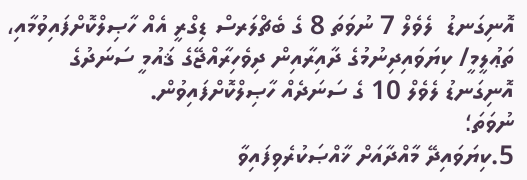އޮނިގަނޑު  ލެވެލް 7 ނުވަތަ 8 ގެ ބެޗްލަރސް ޑިގްރީ އެއް ހާޞިލްކޮށްފައިވުމާއި، ތަޢުލީމީ/ ކިޔަވައިދިނުމުގެ ދާއިރާއިން ދިވެހިރާއްޖޭގެ ޤައުމީ ސަނަދުގެ އޮނިގަނޑު ލެވެލް 10 ގެ ސަނަދެއް ހާޞިލްކޮށްފައިވުން.
ނުވަތަ؛
5.ކިޔަވައިދޭ މާއްދާއަށް ޚާއްޞަކުރެވިފައިވާ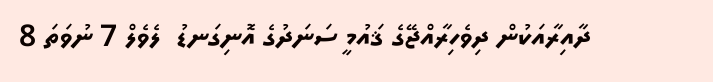ދާއިރާއަކުން ދިވެހިރާއްޖޭގެ ޤައުމީ ސަނަދުގެ އޮނިގަނޑު  ލެވެލް 7 ނުވަތަ 8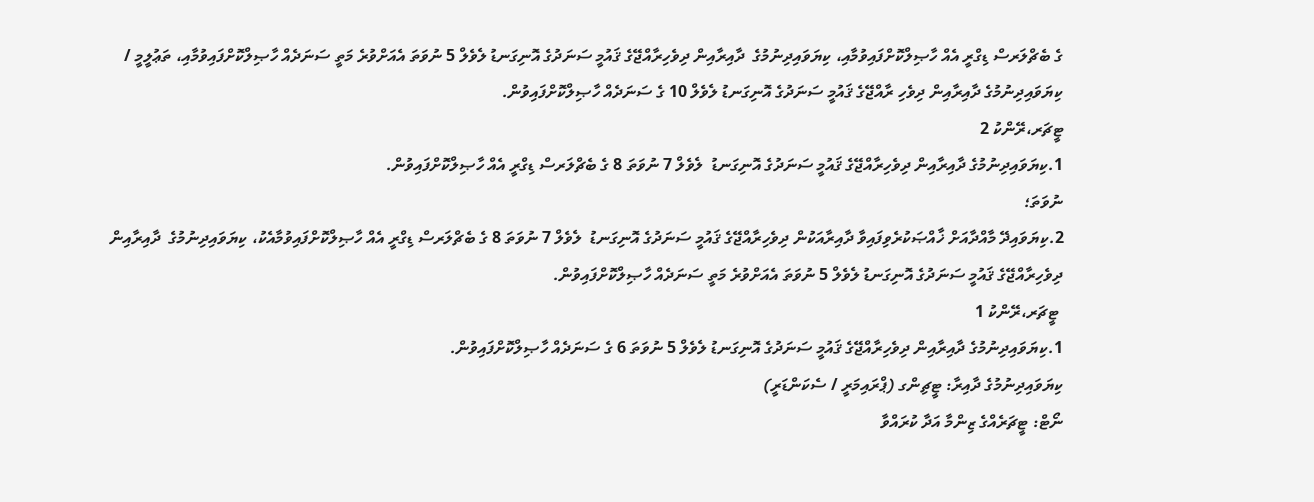ގެ ބެޗްލަރސް ޑިގްރީ އެއް ހާޞިލްކޮށްފައިވުމާއި، ކިޔަވައިދިނުމުގެ  ދާއިރާއިން ދިވެހިރާއްޖޭގެ ޤައުމީ ސަނަދުގެ އޮނިގަނޑު ލެވެލް 5 ނުވަތަ އެއަށްވުރެ މަތީ ސަނަދެއް ހާޞިލްކޮށްފައިވުމާއި، ތަޢުލީމީ / ކިޔަވައިދިނުމުގެ ދާއިރާއިން ދިވެހި ރާއްޖޭގެ ޤައުމީ ސަނަދުގެ އޮނިގަނޑު ލެވެލް 10 ގެ ސަނަދެއް ހާޞިލްކޮށްފައިވުން.
ޓީޗަރ،ރޭންކު 2
1.ކިޔަވައިދިނުމުގެ ދާއިރާއިން ދިވެހިރާއްޖޭގެ ޤައުމީ ސަނަދުގެ އޮނިގަނޑު  ލެވެލް 7 ނުވަތަ 8 ގެ ބެޗްލަރސް ޑިގްރީ އެއް ހާޞިލްކޮށްފައިވުން.
ނުވަތަ؛
2.ކިޔަވައިދޭ މާއްދާއަށް ޚާއްޞަކުރެވިފައިވާ ދާއިރާއަކުން ދިވެހިރާއްޖޭގެ ޤައުމީ ސަނަދުގެ އޮނިގަނޑު  ލެވެލް 7 ނުވަތަ 8 ގެ ބެޗްލަރސް ޑިގްރީ އެއް ހާޞިލްކޮށްފައިވުމާއެކު، ކިޔަވައިދިނުމުގެ  ދާއިރާއިން ދިވެހިރާއްޖޭގެ ޤައުމީ ސަނަދުގެ އޮނިގަނޑު ލެވެލް 5 ނުވަތަ އެއަށްވުރެ މަތީ ސަނަދެއް ހާޞިލްކޮށްފައިވުން.
 ޓީޗަރ،ރޭންކު 1
1.ކިޔަވައިދިނުމުގެ ދާއިރާއިން ދިވެހިރާއްޖޭގެ ޤައުމީ ސަނަދުގެ އޮނިގަނޑު ލެވެލް 5 ނުވަތަ 6 ގެ ސަނަދެއް ހާޞިލްކޮށްފައިވުން.
ކިޔަވައިދިނުމުގެ ދާއިރާ: ޓީޗިންގ (ޕްރައިމަރީ / ސެކަންޑަރީ)
ނޯޓް: ޓީޗަރެއްގެ ޒިންމާ އަދާ ކުރައްވާ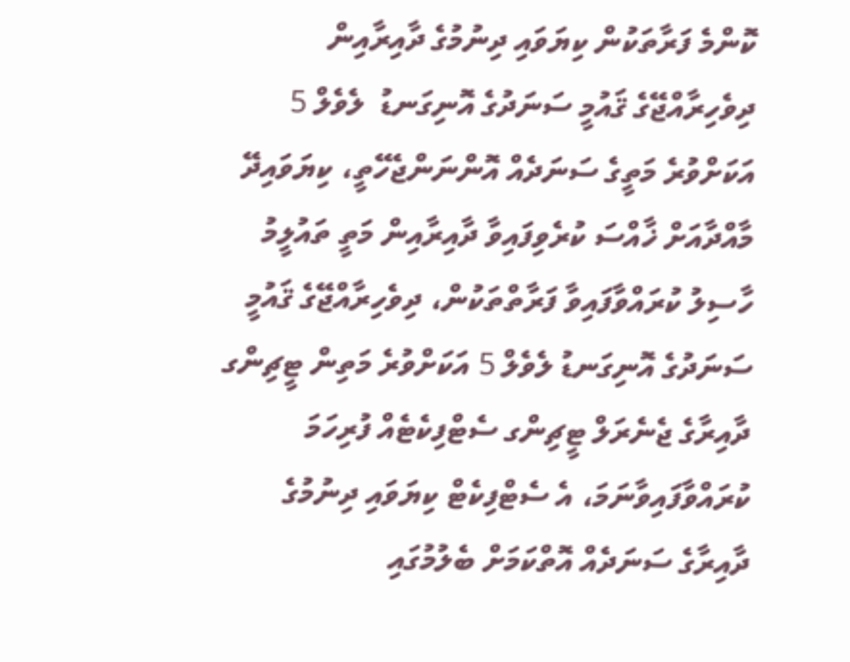ކޮންމެ ފަރާތަކުން ކިޔަވައި ދިނުމުގެ ދާއިރާއިން ދިވެހިރާއްޖޭގެ ޤައުމީ ސަނަދުގެ އޮނިގަނޑު  ލެވެލް 5 އަކަށްވުރެ މަތީގެ ސަނަދެއް އޮންނަންޖެހޭތީ، ކިޔަވައިދޭ މާއްދާއަށް ޚާއްސަ ކުރެވިފައިވާ ދާއިރާއިން މަތީ ތައުލީމު ހާސިލު ކުރައްވާފައިވާ ފަރާތްތަކުން، ދިވެހިރާއްޖޭގެ ޤައުމީ ސަނަދުގެ އޮނިގަނޑު ލެވެލް 5 އަކަށްވުރެ މަތިން ޓީޗިންގ ދާއިރާގެ ޖެނެރަލް ޓީޗިންގ ސެޓްފިކެޓެއް ފުރިހަމަ ކުރައްވާފައިވާނަމަ، އެ ސެޓްފިކެޓް ކިޔަވައި ދިނުމުގެ ދާއިރާގެ ސަނަދެއް އޮތްކަމަށް ބެލުމުގައި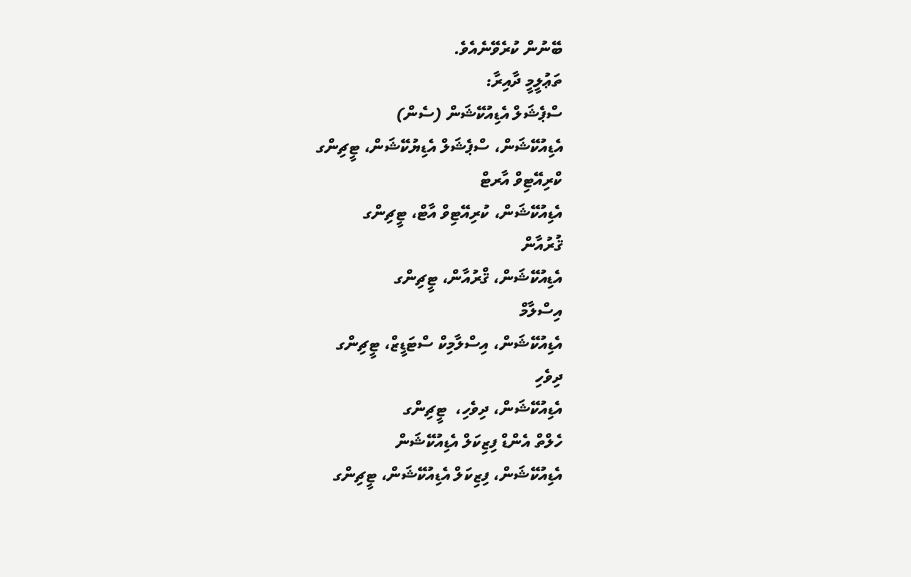ބޭނުން ކުރެވޭނެއެވެ.
ތަޢުލީމީ ދާއިރާ:
ސްޕެޝަލް އެޑިއުކޭޝަން (ސެން)
އެޑިއުކޭޝަން، ސްޕެޝަލް އެޑިޔުކޭޝަން، ޓީޗިންގ
ކްރިއޭޓިވް އާރޓް
އެޑިއުކޭޝަން، ކުރިއޭޓިވް އާޓް، ޓީޗިންގ
ޤުރުއާން
އެޑިއުކޭޝަން، ޤްރުއާން، ޓީޗިންގ
އިސްލާމް
އެޑިއުކޭޝަން، އިސްލާމިކް ސްޓަޑީޒް، ޓީޗިންގ
ދިވެހި
އެޑިއުކޭޝަން، ދިވެހި،  ޓީޗިންގ
ހެލްތް އެންޑް ފިޒިކަލް އެޑިއުކޭޝަން
އެޑިއުކޭޝަން، ފިޒިކަލް އެޑިއުކޭޝަން، ޓީޗިންގ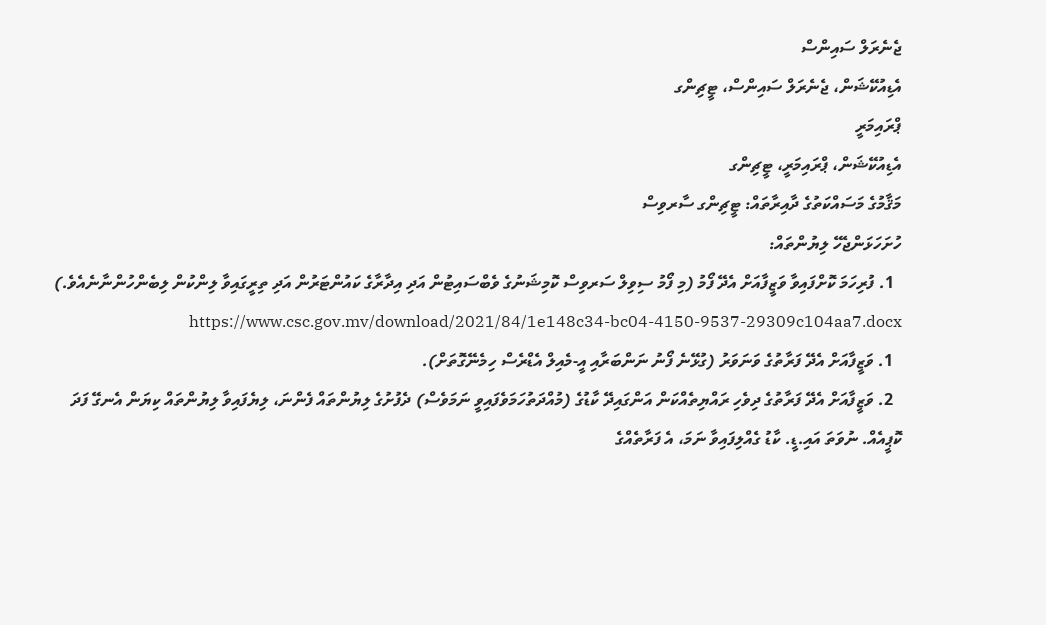ޖެނެރަލް ސައިންސް
އެޑިއުކޭޝަން، ޖެނެރަލް ސައިންސް، ޓީޗިންގ
ޕްރައިމަރީ
އެޑިއުކޭޝަން، ޕްރައިމަރީ، ޓީޗިންގ
މަޤާމުގެ މަސައްކަތުގެ ދާއިރާތައް: ޓީޗިންގ ސާރވިސް
ހުށަހަޅަންޖެހޭ ލިޔުންތައް:
  1. ފުރިހަމަ ކޮށްފައިވާ ވަޒީފާއަށް އެދޭ ފޯމު (މި ފޯމު ސިވިލް ސަރވިސް ކޮމިޝަނުގެ ވެބްސައިޓުން އަދި އިދާރާގެ ކައުންޓަރުން އަދި ތިރީގައިވާ ލިންކުން ލިބެންހުންނާނެއެވެ.)  https://www.csc.gov.mv/download/2021/84/1e148c34-bc04-4150-9537-29309c104aa7.docx
  1. ވަޒީފާއަށް އެދޭ ފަރާތުގެ ވަނަވަރު (ގުޅޭނެ ފޯނު ނަންބަރާއި އީ-މެއިލް އެޑްރެސް ހިމެނޭގޮތަށް).
  2. ވަޒީފާއަށް އެދޭ ފަރާތުގެ ދިވެހި ރައްޔިތެއްކަން އަންގައިދޭ ކާޑުގެ (މުއްދަތުހަމަވެފައިވީ ނަމަވެސް) ދެފުށުގެ ލިޔުންތައް ފެންނަ، ލިޔެފައިވާ ލިޔުންތައް ކިޔަން އެނގޭ ފަދަ ކޮޕީއެއް. ނުވަތަ އައި.ޑީ. ކާޑު ގެއްލިފައިވާ ނަމަ، އެ ފަރާތެއްގެ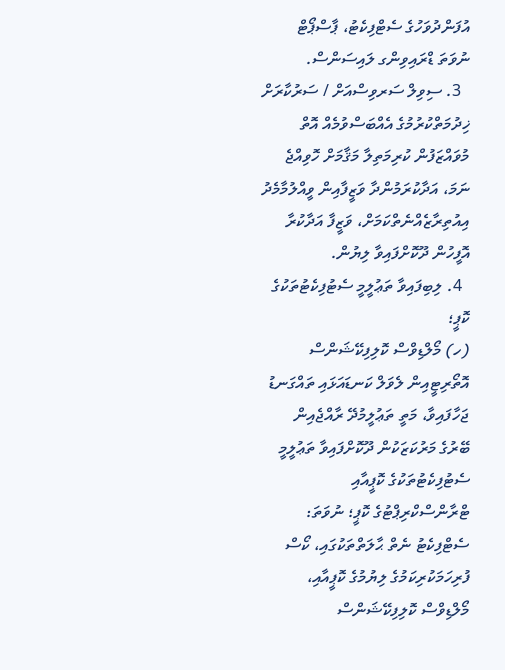އުފަންދުވަހުގެ ސެޓްފިކެޓު، ޕާސްޕޯޓް ނުވަތަ ޑްރައިވިންގ ލައިސަންސް.
  3. ސިވިލް ސަރވިސްއަށް / ސަރުކާރަށް ޚިދުމަތްކުރުމުގެ އެއްބަސްވުމެއް އޮތް މުވައްޒަފުން ކުރިމަތިލާ މަޤާމަށް ހޮވިއްޖެ ނަމަ، އަދާކުރަމުންދާ ވަޒީފާއިން ވީއްލުމާމެދު އިއުތިރާޒެއްނެތްކަމަށް، ވަޒީފާ އަދާކުރާ އޮފީހުން ދޫކޮށްފައިވާ ލިޔުން.
  4. ލިބިފައިވާ ތަޢުލީމީ ސެޓުފިކެޓުތަކުގެ ކޮޕީ؛
(ހ) މޯލްޑިވްސް ކޮލިފިކޭޝަންސް އޮތޯރިޓީއިން ލެވަލް ކަނޑައަޅައި ތައްގަނޑު ޖަހާފައިވާ، މަތީ ތަޢުލީމުދޭ ރާއްޖެއިން ބޭރުގެ މަރުކަޒަކުން ދޫކޮށްފައިވާ ތަޢުލީމީ ސެޓުފިކެޓުތަކުގެ ކޮޕީއާއި ޓްރާންސްކްރިޕްޓުގެ ކޮޕީ؛ ނުވަތަ: ސެޓްފިކެޓު ނެތް ޙާލަތްތަކުގައި، ކޯސް ފުރިހަމަކުރިކަމުގެ ލިޔުމުގެ ކޮޕީއާއި، މޯލްޑިވްސް ކޮލިފިކޭޝަންސް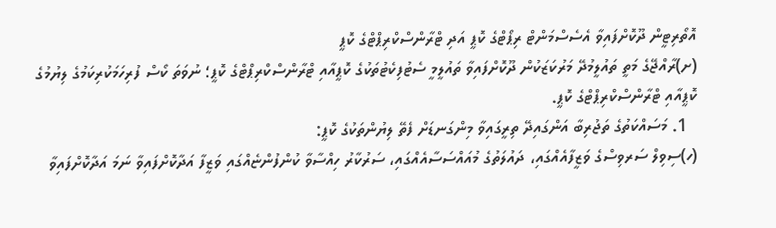އޮތޯރިޓީން ދޫކޮށްފައިވާ އެސެސްމަންޓް ރިޕޯޓްގެ ކޮޕީ އަދި ޓްރާންސްކްރިޕްޓްގެ ކޮޕީ
(ށ)ރާއްޖޭގެ މަތީ ތައުލީމުދޭ މަރުކަޒަކުން ދޫކޮށްފައިވާ ތައުލީމީ ސެޓުފިކެޓުތަކުގެ ކޮޕީއާއި ޓްރާންސްކްރިޕްޓްގެ ކޮޕީ؛ ނުވަތަ ކޯސް ފުރިހަމަކުރިކަމުގެ ލިޔުމުގެ ކޮޕީއާއި ޓްރާންސްކްރިޕްޓްގެ ކޮޕީ.
  1. މަސައްކަތުގެ ތަޖުރިބާ އަންގައިދޭ ތިރީގައިވާ މިންގަނޑަށް ފެތޭ ލިޔުންތަކުގެ ކޮޕީ:
(ހ)ސިވިލް ސަރވިސްގެ ވަޒީފާއެއްގައި، ދައުލަތުގެ މުއައްސަސާއެއްގައި، ސަރުކާރު ހިއްސާވާ ކުންފުންޏެއްގައި ވަޒީފާ އަދާކޮށްފައިވާ ނަމަ އަދާކޮށްފައިވާ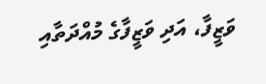ވަޒީފާ، އަދި ވަޒީފާގެ މުއްދަތާއި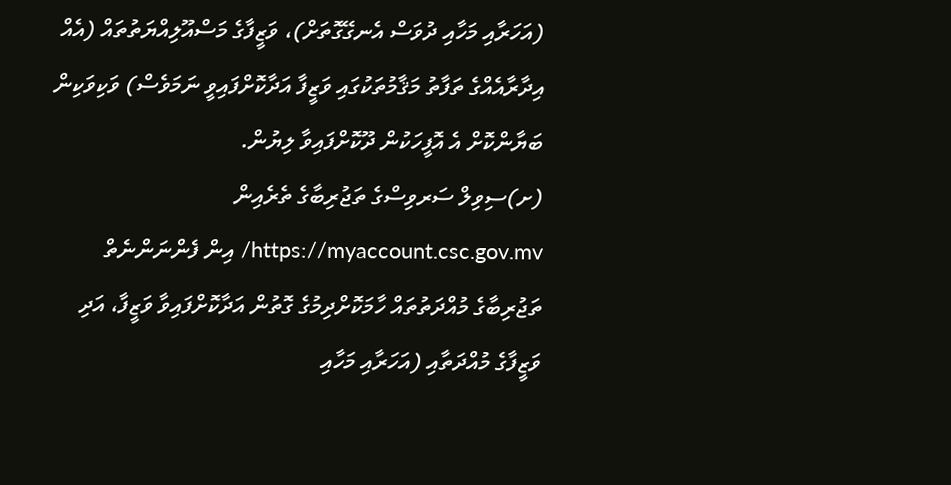(އަހަރާއި މަހާއި ދުވަސް އެނގޭގޮތަށް)، ވަޒީފާގެ މަސްއޫލިއްޔަތުތައް (އެއް އިދާރާއެއްގެ ތަފާތު މަޤާމުތަކުގައި ވަޒީފާ އަދާކޮށްފައިވީ ނަމަވެސް) ވަކިވަކިން ބަޔާންކޮށް އެ އޮފީހަކުން ދޫކޮށްފައިވާ ލިޔުން.
(ށ)ސިވިލް ސަރވިސްގެ ތަޖުރިބާގެ ތެރެއިން https://myaccount.csc.gov.mv/ އިން ފެންނަންނެތް ތަޖުރިބާގެ މުއްދަތުތައް ހާމަކޮށްދިމުގެ ގޮތުން އަދާކޮށްފައިވާ ވަޒީފާ، އަދި ވަޒީފާގެ މުއްދަތާއި (އަހަރާއި މަހާއި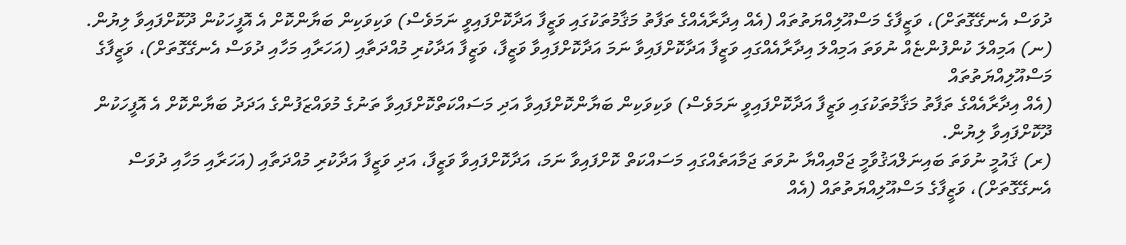ދުވަސް އެނގޭގޮތަށް)، ވަޒީފާގެ މަސްއޫލިއްޔަތުތައް (އެއް އިދާރާއެއްގެ ތަފާތު މަޤާމުތަކުގައި ވަޒީފާ އަދާކޮށްފައިވީ ނަމަވެސް) ވަކިވަކިން ބަޔާންކޮށް އެ އޮފީހަކުން ދޫކޮށްފައިވާ ލިޔުން.
(ނ) އަމިއްލަ ކުންފުންޏެއް ނުވަތަ އަމިއްލަ އިދާރާއެއްގައި ވަޒީފާ އަދާކޮށްފައިވާ ނަމަ އަދާކޮށްފައިވާ ވަޒީފާ، ވަޒީފާ އަދާކުރި މުއްދަތާއި (އަހަރާއި މަހާއި ދުވަސް އެނގޭގޮތަށް)، ވަޒީފާގެ މަސްއޫލިއްޔަތުތައް
(އެއް އިދާރާއެއްގެ ތަފާތު މަޤާމުތަކުގައި ވަޒީފާ އަދާކޮށްފައިވީ ނަމަވެސް) ވަކިވަކިން ބަޔާންކޮށްފައިވާ އަދި މަސައްކަތްކޮށްފައިވާ ތަނުގެ މުވައްޒަފުންގެ އަދަދު ބަޔާންކޮށް އެ އޮފީހަކުން ދޫކޮށްފައިވާ ލިޔުން.
(ރ) ޤައުމީ ނުވަތަ ބައިނަލްއަޤުވާމީ ޖަމްއިއްޔާ ނުވަތަ ޖަމާއަތެއްގައި މަސައްކަތް ކޮށްފައިވާ ނަމަ، އަދާކޮށްފައިވާ ވަޒީފާ، އަދި ވަޒީފާ އަދާކުރި މުއްދަތާއި (އަހަރާއި މަހާއި ދުވަސް އެނގޭގޮތަށް)، ވަޒީފާގެ މަސްއޫލިއްޔަތުތައް (އެއް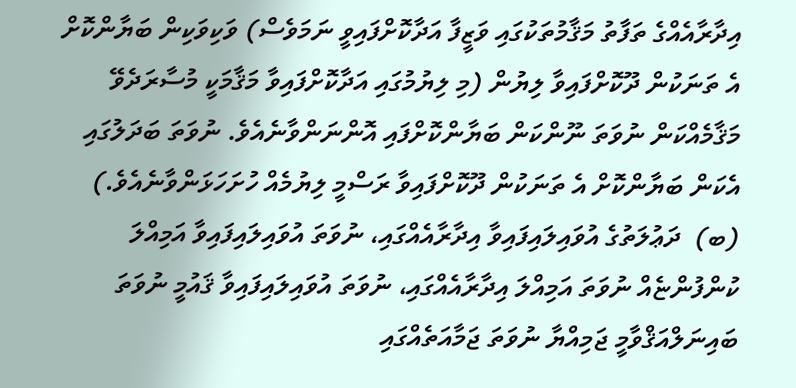އިދާރާއެއްގެ ތަފާތު މަޤާމުތަކުގައި ވަޒީފާ އަދާކޮށްފައިވީ ނަމަވެސް) ވަކިވަކިން ބަޔާންކޮށް އެ ތަނަކުން ދޫކޮށްފައިވާ ލިޔުން (މި ލިޔުމުގައި އަދާކޮށްފައިވާ މަޤާމަކީ މުސާރަދެވޭ މަޤާމެއްކަން ނުވަތަ ނޫންކަން ބަޔާންކޮށްފައި އޮންނަންވާނެއެވެ. ނުވަތަ ބަދަލުގައި އެކަން ބަޔާންކޮށް އެ ތަނަކުން ދޫކޮށްފައިވާ ރަސްމީ ލިޔުމެއް ހުށަހަޅަންވާނެއެވެ.)
(ބ)  ދަޢުލަތުގެ އުވައިލައިފައިވާ އިދާރާއެއްގައި، ނުވަތަ އުވައިލައިފައިވާ އަމިއްލަ ކުންފުންޏެއް ނުވަތަ އަމިއްލަ އިދާރާއެއްގައި، ނުވަތަ އުވައިލައިފައިވާ ޤައުމީ ނުވަތަ ބައިނަލްއަޤްވާމީ ޖަމިއްޔާ ނުވަތަ ޖަމާއަތެއްގައި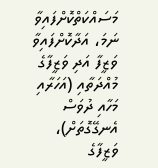މަސައްކަތްކޮށްފައިވާ ނަމަ، އަދާކޮށްފައިވާ ވަޒީފާ އަދި ވަޒީފާގެ މުއްދަތާއި (އަހަރާއި މަހާއި ދުވަސް އެނގޭގޮތަށް)، ވަޒީފާގެ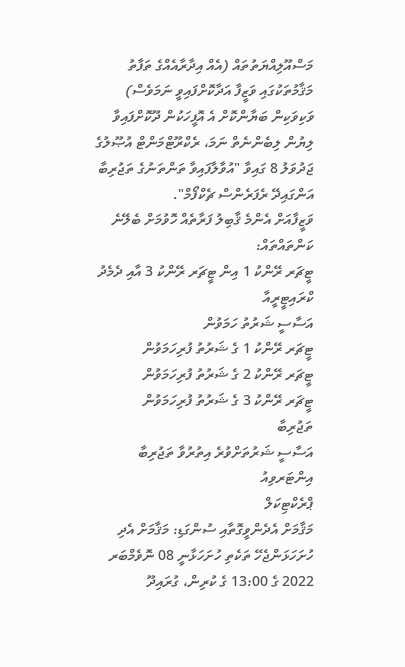މަސްއޫލިއްޔަތުތައް (އެއް އިދާރާއެއްގެ ތަފާތު މަޤާމުތަކުގައި ވަޒީފާ އަދާކޮށްފައިވީ ނަމަވެސް) ވަކިވަކިން ބަޔާންކޮށް އެ އޮފީހަކުން ދޫކޮށްފައިވާ ލިޔުން ލިބެންނެތް ނަމަ، ރެކްރޫޓްމަންޓް އުޞޫލުގެ ޖަދުވަލު 8 ގައިވާ "އުވާލާފައިވާ ތަންތަނުގެ ތަޖުރިބާ އަންގައިދޭ ރެފަރެންސް ޗެކްފޯމް".
ވަޒީފާއަށް އެންމެ ޤާބިލު ފަރާތެއް ހޮވުމަށް ބެލޭނެ ކަންތައްތައް:
ޓީޗަރ ރޭންކު 1 އިން ޓީޗަރ ރޭންކު 3 އާއި ދެމެދު ކްރައިޓީރީއާ
އަސާސީ ޝަރުތު ހަމަވުން
ޓީޗަރ ރޭންކު 1 ގެ ޝަރުތު ފުރިހަމަވުން
ޓީޗަރ ރޭންކު 2 ގެ ޝަރުތު ފުރިހަމަވުން
ޓީޗަރ ރޭންކު 3 ގެ ޝަރުތު ފުރިހަމަވުން
ތަޖުރިބާ
އަސާސީ ޝަރުތަށްވުރެ އިތުރުވާ ތަޖުރިބާ
އިންޓަރވިއު
ޕްރެކްޓިކަލް
މަޤާމަށް އެދެންވީގޮތާއި ސުންގަޑި: މަޤާމަށް އެދި ހުށަހަޅަންޖެހޭ ތަކެތި ހުށަހަޅާނީ 08 ނޮވެމްބަރ 2022 ގެ 13:00 ގެ ކުރިން، ގުރައިދޫ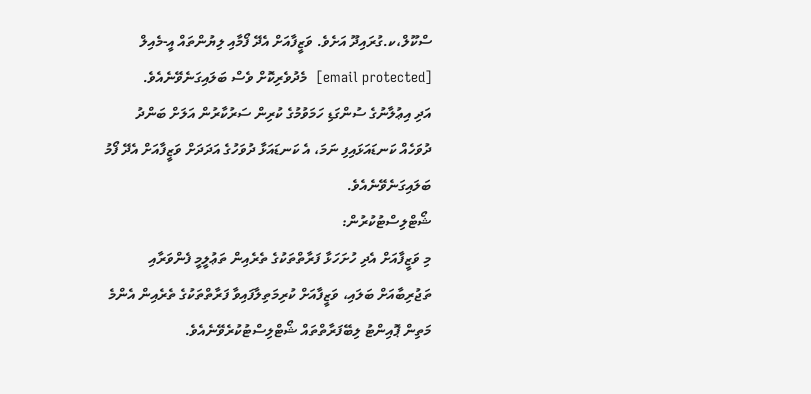ސްކޫލް،ކ.ގުރައިދޫ އަށެވެ. ވަޒީފާއަށް އެދޭ ފޯމާއި ލިޔުންތައް އީ-މެއިލް [email protected]  މެދުވެރިކޮށް ވެސް ބަލައިގަނެވޭނެއެވެ.
އަދި އިޢުލާނުގެ ސުންގަޑި ހަމަވުމުގެ ކުރިން ސަރުކާރުން އަލަށް ބަންދު ދުވަހެއް ކަނޑައަޅައިފި ނަމަ، އެ ކަނޑައަޅާ ދުވަހުގެ އަދަދަށް ވަޒީފާއަށް އެދޭ ފޯމު ބަލައިގަނެވޭނެއެވެ.
ޝޯޓްލިސްޓުކުރުން:
މި ވަޒީފާއަށް އެދި ހުށަހަޅާ ފަރާތްތަކުގެ ތެރެއިން ތަޢުލީމީ ފެންވަރާއި ތަޖުރިބާއަށް ބަލައި، ވަޒީފާއަށް ކުރިމަތިލާފައިވާ ފަރާތްތަކުގެ ތެރެއިން އެންމެ މަތިން ޕޮއިންޓު ލިބޭފަރާތްތައް ޝޯޓްލިސްޓުކުރެވޭނެއެވެ.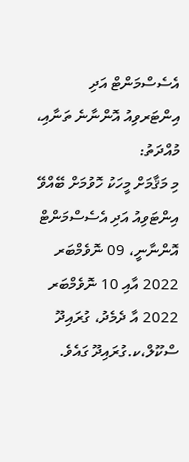އެސެސްމަންޓް އަދި އިންޓަރވިއު އޮންނާނެ ތަނާއި، މުއްދަތު:
މި މަޤާމަށް މީހަކު ހޮވުމަށް ބޭއްވޭ އިންޓަވިއު އަދި އެސެސްމަންޓް  އޮންނާނީ، 09 ނޮވެމްބަރ 2022 އާއި 10 ނޮވެމްބަރ 2022 އާ ދެމެދު، ގުރައިދޫ ސްކޫލް،ކ.ގުރައިދޫ ގައެވެ.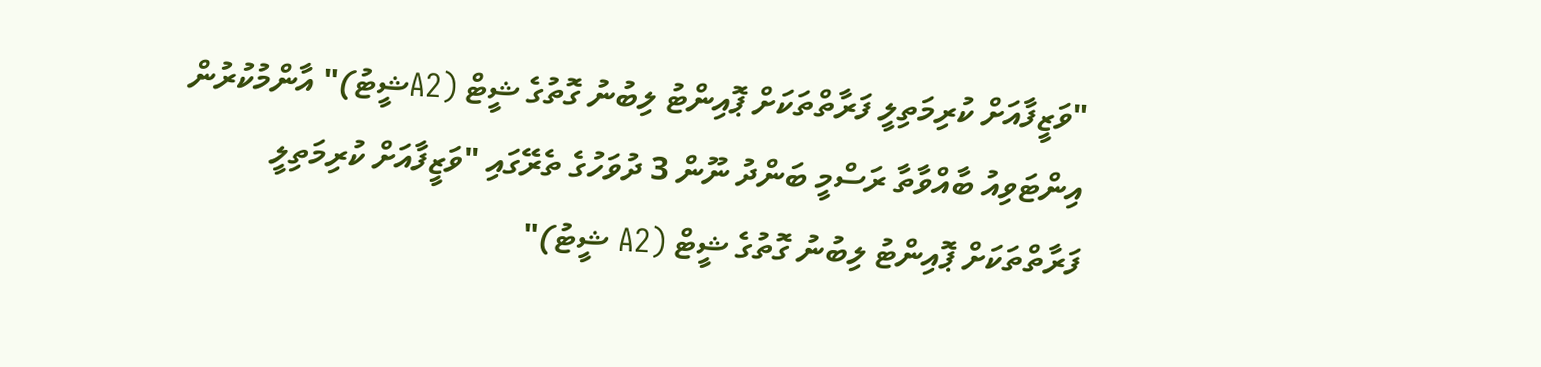"ވަޒީފާއަށް ކުރިމަތިލީ ފަރާތްތަކަށް ޕޮއިންޓު ލިބުނު ގޮތުގެ ޝީޓް (A2ޝީޓު)" އާންމުކުރުން
އިންޓަވިއު ބާއްވާތާ ރަސްމީ ބަންދު ނޫން 3 ދުވަހުގެ ތެރޭގައި "ވަޒީފާއަށް ކުރިމަތިލީ ފަރާތްތަކަށް ޕޮއިންޓު ލިބުނު ގޮތުގެ ޝީޓް (A2 ޝީޓު)"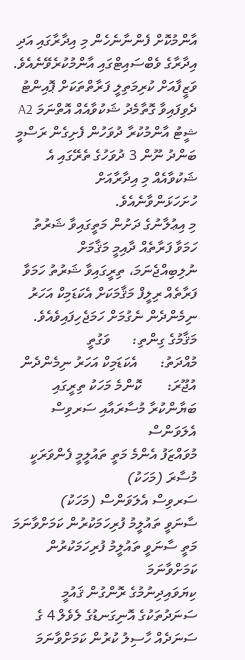އާންމުކޮށް ފެންނާނެހެން މި އިދާރާގައި އަދި އިދާރާގެ ވެބްސައިޓްގައި އާންމުކުރެވޭނެއެވެ. ވަޒީފާއަށް ކުރިމަތިލީ ފަރާތްތަކަށް ޕޮއިންޓު ދެވިފައިވާ ގޮތާމެދު ޝަކުވާއެއް އޮތްނަމަ A2 ޝީޓު އާންމުކުރާ ދުވަހުން ފެށިގެން ރަސްމީ ބަންދު ނޫން 3 ދުވަހުގެ ތެރޭގައި އެ ޝަކުވާއެއް މި އިދާރާއަށް ހުށަހަޅަންވާނެއެވެ.
މި އިޢުލާނުގެ ދަށުން މަތީގައިވާ ޝަރުތު ހަމަވާ ފަރާތެއް ދާއިމީ މަޤާމަށް ނުލިބިއްޖެނަމަ، ތިރީގައިވާ ޝަރުތު ހަމަވާ ފަރާތެއް ރިލީފް މަޤާމަކަށް އެކަޑަމިކް އަހަރު ނިމެންދެން ނެގުމަށް ހަމަޖެހިފައިވެއެވެ.
މަޤާމުގެ ގިންތި:      ވަގުތީ
މުއްދަތު:      އެކަޑަމިކް އަހަރު ނިމެންދެން
އުޖޫރަ:       ކޮންމެ މަހަކު ތިރީގައި ބަޔާންކުރާ މުސާރައާއި ސަރވިސް އެލަވަންސް
މުވައްޒަފު އެންމެ މަތީ ތައުލީމީ ފެންވަރަކީ
މުސާރަ (މަހަކު)
ސަރވިސް އެލަވަންސް (މަހަކު)
ސާނަވީ ތައުލީމު ފުރިހަމަކުރުން ކަމަށްވާނަމަ
މަތީ ސާނަވީ ތައުލީމު ފުރިހަމަކުރުން ކަމަށްވާނަމަ
ކިޔަވައިދިނުމުގެ ރޮންގުން ޤައުމީ ސަނަދުތަކުގެ އޮނިގަނޑުގެ ލެވެލް 4 ގެ ސަނަދެއް ހާސިލު ކުރުން ކަމަށްވާނަމަ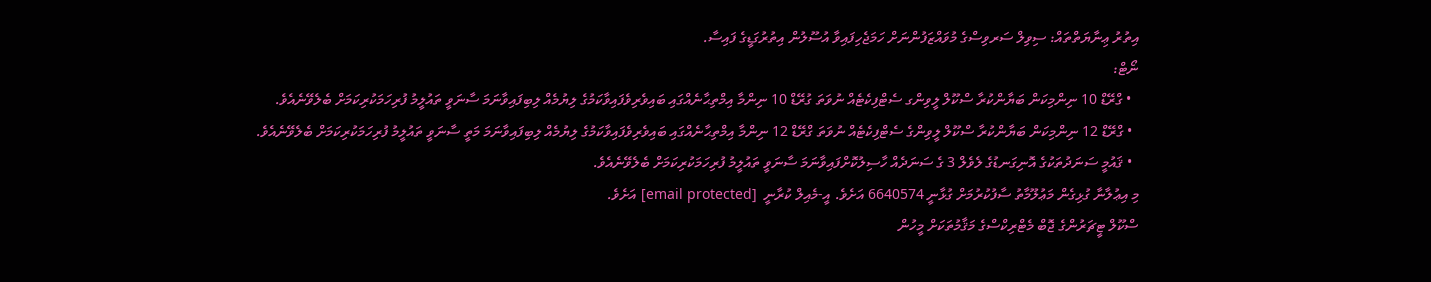އިތުރު ޢިނާޔަތްތައް: ސިވިލް ސަރވިސްގެ މުވައްޒަފުންނަށް ހަމަޖެހިފައިވާ އުސޫލުން އިތުރުގަޑީގެ ފައިސާ.
ނޯޓް:
  • ގްރޭޑް 10 ނިންމިކަން ބަޔާންކުރާ ސްކޫލް ލީވިންގ ސެޓްފިކެޓެއް ނުވަތަ ގުރޭޑް 10 ނިންމާ އިމްތިޙާނެއްގައި ބައިވެރިވެފައިވާކަމުގެ ލިޔުމެއް ލިބިފައިވާނަމަ ސާނަވީ ތައުލީމު ފުރިހަމަކުރިކަމަށް ބެލެވޭނެއެވެ.
  • ގްރޭޑް 12 ނިންމިކަން ބަޔާންކުރާ ސްކޫލް ލީވިންގެ ސެޓްފިކެޓެއް ނުވަތަ ގްރޭޑް 12 ނިންމާ އިމްތިޙާނެއްގައި ބައިވެރިވެފައިވާކަމުގެ ލިޔުމެއް ލިބިފައިވާނަމަ މަތީ ސާނަވީ ތައުލީމު ފުރިހަމަކުރިކަމަށް ބެލެވޭނެއެވެ.
  • ޤައުމީ ސަނަދުތަކުގެ އޮނިގަނޑުގެ ލެވެލް 3 ގެ ސަނަދެއް ހާސިލުކޮށްފައިވާނަމަ ސާނަވީ ތައުލީމު ފުރިހަމަކުރިކަމަށް ބެލެވޭނެއެވެ.
މި އިޢުލާނާ ގުޅިގެން މަޢުލޫމާތު ސާފުކުރުމަށް ގުޅާނީ 6640574 އަށެވެ. އީ-މެއިލް ކުރާނީ  [email protected] އަށެވެ.
ސްކޫލް ޓީޗަރުންގެ ޖޮބް މެޓްރިކްސްގެ މަޤާމުތަކަށް މީހުން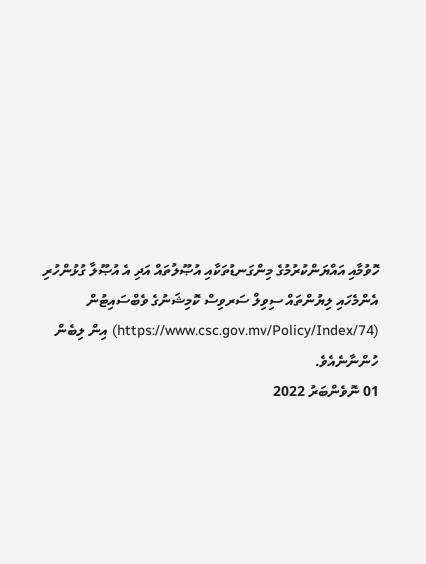ހޮވުމާއި އައްޔަންކުރުމުގެ މިންގަނޑުތަކާއި އުޞޫލުތައް އަދި އެ އުޞޫލާ ގުޅުންހުރި އެންމެހައި ލިޔުންތައް ސިވިލް ސަރވިސް ކޮމިޝަނުގެ ވެބްސައިޓުން (https://www.csc.gov.mv/Policy/Index/74) އިން ލިބެން ހުންނާނެއެވެ.
01 ނޮވެންބަރު 2022